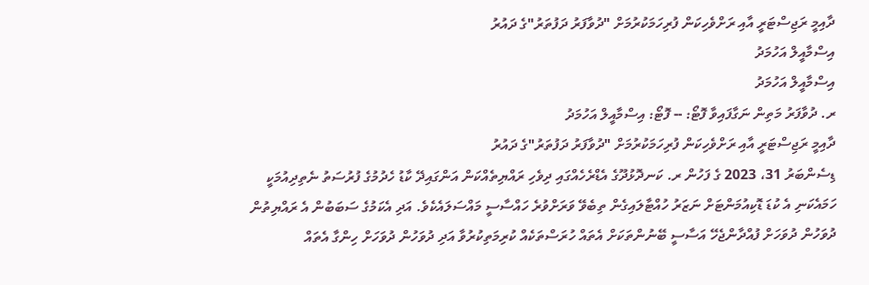ދާއިމީ ރަޖިސްޓަރީ އާއި ރަށްވެހިކަން ފުރިހަމަކުރުމަށް "ދުވާފަރު ދަފުތަރު"ގެ ދައުރު
އިސްމާއީލް އަހުމަދު
އިސްމާއީލް އަހުމަދު
ރ. ދުވާފަރު މަތިން ނަގާފައިވާ ފޮޓޯ: -- ފޮޓޯ: އިސްމާއީލް އަހުމަދު
ދާއިމީ ރަޖިސްޓަރީ އާއި ރަށްވެހިކަން ފުރިހަމަކުރުމަށް "ދުވާފަރު ދަފުތަރު"ގެ ދައުރު
ޑިސެންބަރު 31، 2023 ގެ ފަހުން ރ. ކަނދޮޅުދޫގެ އެޑްރެހެއްގައި ދިވެހި ރައްޔިތެއްކަން އަންގައިދޭ ކާޑު ހެދުމުގެ ފުރުސަތު ނެތިދިއުމަކީ ހަމައެކަނި އެ ކުޑަ ޑޮކިއުމަންޓަށް ނަޒަރު ހުއްޓާލައިގެން ތިބެވޭ ވަރަށްވުރެ ހައްސާސީ މައްސަލައެކެވެ. އަދި އެކަމުގެ ސަބަބުން އެ ރައްޔިތުން ދުވަހުން ދުވަހަށް ފުއްދާންޖެހޭ އަސާސީ ބޭނުންތަކަށް އެތައް ހުރަސްތަކެއް ކުރިމަތިކުރުވާ އަދި ދުވަހުން ދުވަހަށް ހިންގާ އެތައް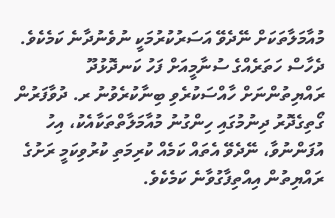މުއާމަލާތަކަށް ނޭދެވޭ އަސަރުކުރުމަކީ ނުވެނުދާނެ ކަމެކެވެ.
ދެހާސް ހަތަރެއްގެ ސުނާމީއަށް ފަހު ކަނދޮޅުދޫ ރައްޔިތުންނަށް ހާއްސަކުރެވި ބިނާކުރެވުނު ރ. ދުވާފަރުން ގޯތިގެދޮރު ދިނުމުގައި ހިންގުނު މުއާމަލާތްތަކާއެކު، އިހު އުފަންނުވާ، ނޭދެވޭ އެތައް ކަމެއް ކުރިމަތި ކުރުވިކަމީ ރަށުގެ ރައްޔިތުން އިއްތިފާގުވާނެ ކަމެކެވެ.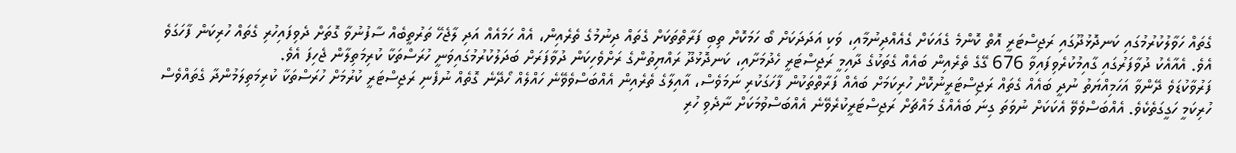ގެތައް ހަވާލުކުރުމުގައި ކަނދޮޅުދޫގައި ރަޖިސްޓަރީ އޮތް ކޮންމެ ގެއަކަށް ގެއެއްދިނުމާއި، ވަކި އަދަދަކަށް ބޯ ހަމަކޮށް ތިބި ފަރާތްތަކަށް ގެތައް ދިނުމުގެ ތެރެއިން، އެއް ހަމައެއް އަދި ލާޖެހޭ ތަރުތީބެއް ސާފުނުވާ ގޮތަށް ދެވިފައިހުރި ގެތައް ހުރިކަން ފާހަގަވެ އެވެ. އެއާއެކު ދުވާފަރުގައި ގާއިމުކުރެވިފައިވާ 676 ގޭގެ ތެރެއިން ބައެއް ގެތަކުގެ ދާއިމީ ރަޖިސްޓަރީ ހެދުމަށާއި، ކަނދޮޅުދޫ ރައްޔިތުންގެ ރަށްވެހިކަން ދުވާފަރަށް ބަދަލުކުރުމުގައިވަނީ ހުރަސްތަކާ ކުރިމަތިލާން ޖެހިފަ އެވެ.
ފަރުވާކުޑަވެ ދޭންވާ އަހަމިއްޔަތު ނުދީ ބައެއް ގެތައް ރަޖިސްޓަރީނުކޮށް ހުރިކަމަށް ބައެއް ފަރާތްތަކުން ފާހަގަކުރި ނަމަވެސް، އާއިލާގެ ތެރެއިން އެއްބަސްވެވޭނެ ހައްލެއް ހޯދޭނެ ގޮތެއް ނުފެނި ރަޖިސްޓަރީ ކުރުމަށް ހުރަސްތަކާ ކުރިމަތިލަމުންދާ ގެތައްވެސް ހުރިކަމީ ހަގީގަތެކެވެ. އެއްބަސްވެވޭ އެކަކަށް ނުވަތަ ގިނަ ބައެއްގެ މައްޗަށް ރަޖިސްޓަރީކުރެވޭނެ އެއްބަސްވުމަކަށް ނާދެވި ހުރި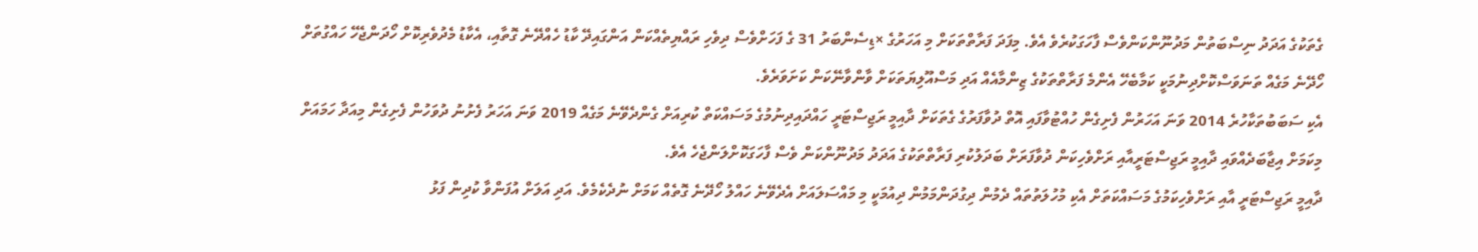ގެތަކުގެ އަދަދު ނިސްބަތުން މަދުނޫންކަންވެސް ފާހަގަކުރެވެ އެވެ. މިފަދަ ފަރާތްތަކަށް މި އަހަރުގެ ×ޑިސެންބަރު 31 ގެ ފަހަށްވެސް ދިވެހި ރައްޔިތެއްކަން އަންގައިދޭ ކާޑު ހެއްދޭނެ ގޮތާއި، އެކާޑު މެދުވެރިކޮށް ހޯދަންޖެހޭ ހައްގުތަށް ހޯދޭނެ މަގެއް ތަނަވަސްކޮށްދިނުމަކީ ކަމާބެހޭ އެންމެ ފަރާތްތަކުގެ ޒިންމާއެއް އަދި މަސްއޫލިޔަތަކަށް ވާންވާނޭކަން ކަށަވަރެވެ.
އެކި ސަބަބުތަކާހުރެ 2014 ވަނަ އަހަރުން ފެށިގެން ހުއްޓުވާފައި އޮތް ދުވާފަރުގެ ގެތަކަށް ދާއިމީ ރަޖިސްޓަރީ ހައްދައިދިނުމުގެ މަސައްކަތް ކުރިއަށް ގެންދެވޭނެ މަގެއް 2019 ވަނަ އަހަރު ފެށުނު ދުވަހުން ފެށިގެން މިއަދާ ހަމައަށް މިކަމަށް އިޖާބަދެއްވައި ދާއިމީ ރަޖިސްޓަރީއާއި ރަށްވެހިކަން ދުވާފަރަށް ބަދަލުކުރި ފަރާތްތަކުގެ އަދަދު މަދުނޫންކަން ވެސް ފާހަގަކޮށްލަންޖެހެ އެވެ.
ދާއިމީ ރަޖިސްޓަރީ އާއި ރަށްވެހިކަމުގެ މަސައްކަތަށް އެކި މުހުލަތުތައް ދެމުން ދިގުދަންމަމުން ދިއުމަކީ މި މައްސަލައަށް އެދެވޭނެ ހައްލު ހޯދޭނެ ގޮތެއް ކަމަށް ނުދެކެމެވެ. އަދި އަލަށް އުފަންވާ ކުދިން ފަޅު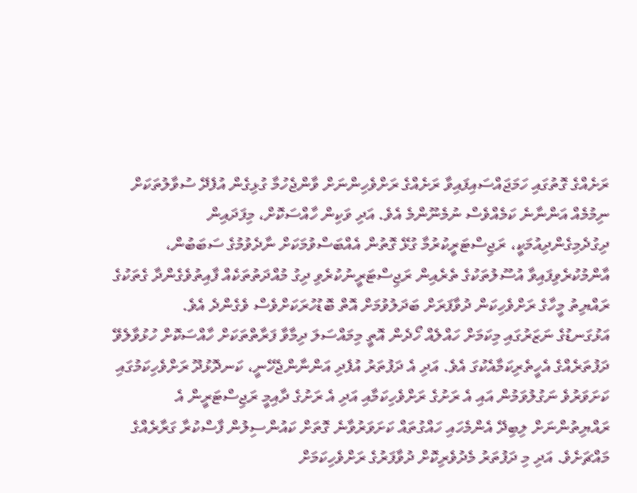ރަށެއްގެ ގޮތުގައި ހަމަޖައްސައިފައިވާ ރަށެއްގެ ރަށްވެހިންނަށް ވާންޖެހުމާ ގުޅިގެން އުފެދޭ ސުވާލުތަކަށް ނިމުމެއް އަންނާނެ ކަމެއްވެސް ނުމެނޫންމެ އެވެ. އަދި ވަކިން ހާއްސަކޮށް، މިފަދައިން ދިގުދެމިގެންދިއުމަކީ، ރަޖިސްޓަރީކުރުމާ ގުޅޭ ގޮތުން އެއްބަސްވުމަކަށް ނާދެވުމުގެ ސަބަބުން، އާންމުކުރެވިފައިވާ އުސޫލުތަކުގެ ތެރެއިން ރަޖިސްޓަރީނުކުރެވި ދިގު މުއްދަތުތަކެއް ފާއިތުވެގެންދާ ގެތަކުގެ ރައްޔިތު މީހާގެ ރަށްވެހިކަން ދުވާފަރަށް ބަދަލުވުމަށް އޮތް ބޮޑުހުރަކަށްވެސް ވެގެންދެ އެވެ.
އަޅުގަނޑުގެ ނަޒަރުގައި މިކަމަށް ހައްލެއް ހޯދެން އޮތީ މިމައްސަލަ ދިމާވާ ފަރާތްތަކަށް ހާއްސަކޮށް ހުޅުވާލެވޭ ދަފުތަރެއްގެ އެހީތެރިކަމާއެކުގަ އެވެ. އަދި އެ ދަފުތަރު އުފެދި އަންނާންޖެހޭނީ، ކަނދޮޅުދޫ ރަށްވެހިކަމުގައި ކަށަވަރުވެ ނަގުލުވަމުން އައި އެ ރަށުގެ ރަށްވެހިކަމާއި އަދި އެ ރަށުގެ ދާއިމީ ރަޖިސްޓަރީން އެ ރައްޔިތުންނަށް ލިބިދޭ އެންމެހައި ހައްގުތައް ކަށަވަރުވާނެ ގޮތަށް ކައުންސިލުން ފާސްކުރާ ގަރާރެއްގެ މައްޗަށެވެ. އަދި މި ދަފުތަރު މެދުވެރިކޮށް ދުވާފަރުގެ ރަށްވެހިކަމަށް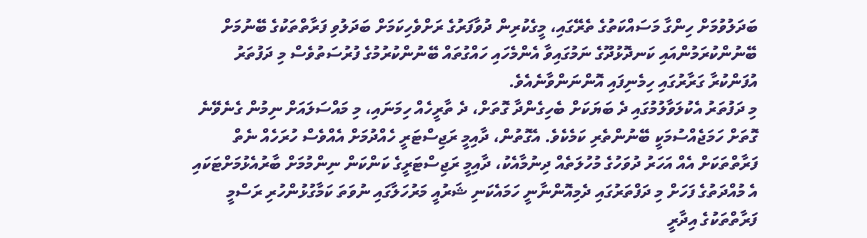ބަދަލުވުމަށް ހިންގާ މަސައްކަތުގެ ތެރޭގައި، މީގެކުރިން ދުވާފަރުގެ ރަށްވެހިކަމަށް ބަދަލުވި ފަރާތްތަކުގެ ބޭނުމަށް ބޭނުންކުރަމުންއައި ކަނދޮޅުދޫގެ ނަމުގައިވާ އެންމެހައި ހައްގުތައް ބޭނުންކުރުމުގެ ފުރުސަތުވެސް މި ދަފުތަރު އުފަންކުރާ ގަރާރުގައި ހިމެނިފައި އޮންނަންވާނެއެވެ.
މި ދަފުތަރު އެކުލަވާލުމުގައި ދެ ބަޔަކަށް ބެހިގެންދާ ގޮތަށް، ދެ ތާރީހެއް ހިމަނައި، މި މައްސަލައަށް ނިމުން ގެނެވޭނެ ގޮތަށް ހަމަޖެއްސުމަކީ ބޭނުންތެރި ކަމެކެވެ. އެގޮތުން، ދާއިމީ ރަޖިސްޓަރީ ހެއްދުމަށް އެއްވެސް ހުރަހެއް ނެތް ފަރާތްތަކަށް އެއް އަހަރު ދުވަހުގެ މުހުލަތެއް ދިނުމާއެކު، ދާއިމީ ރަޖިސްޓަރީގެ ކަންކަން ނިންމުމަށް ބާރުއެޅުމަށްޓަކައި އެ މުއްދަތުގެ ފަހަށް މި ދަފްތަރުގައި ދެމިއޮންނާނީ ހަމައެކަނި ޝަރުއީ މަރުހަލާގައި ނުވަތަ ކަމާގުޅުންހުރި ރަސްމީ ފަރާތްތަކުގެ އިދާރީ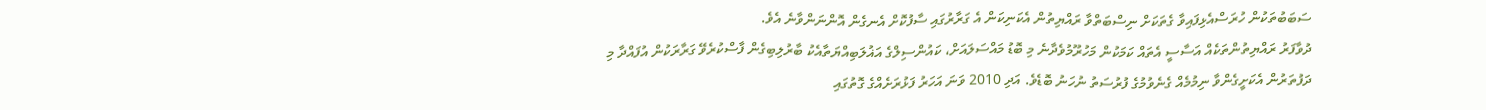ސަބަބުތަކުން ހުރަސްއެޅިފައިވާ ގެތަކަށް ނިސްބަތްވާ ރައްޔިތުން އެކަނިކަން އެ ގަރާރުގައި ސާފުކޮށް އެނގެން އޮންނަންވާނެ އެވެ.
ދުވާފަރު ރައްޔިތުންތަކެއް އަސާސީ އެތައް ކަމަކުން މަހުރޫމުވެދާނެ މި ބޮޑު މައްސަލައަށް، ކައުންސިލްގެ އަޣުލަބިއްޔަތާއެކު ބާރުލިބިގެން ފާސްކުރެވޭ ގަރާރަކުން އުފައްދާ މި ދަފުތަރުން އެކަށީގެންވާ ނިމުމެއް ގެނެވުމުގެ ފުރުސަތު ނުހަނު ބޮޑެވެ. އަދި 2010 ވަނަ އަހަރު ފަޅުރަށެއްގެ ގޮތުގައި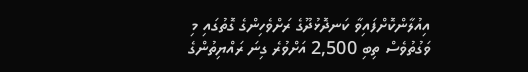އިއުލާންކޮށްފައިވާ ކަނދޮޅުދޫގެ ރަށްވެހިންގެ ގޮތުގައި މި ވަގުތުވެސް ތިބި 2,500 އަށްވުރެ ގިނަ ރައްޔިތުންގެ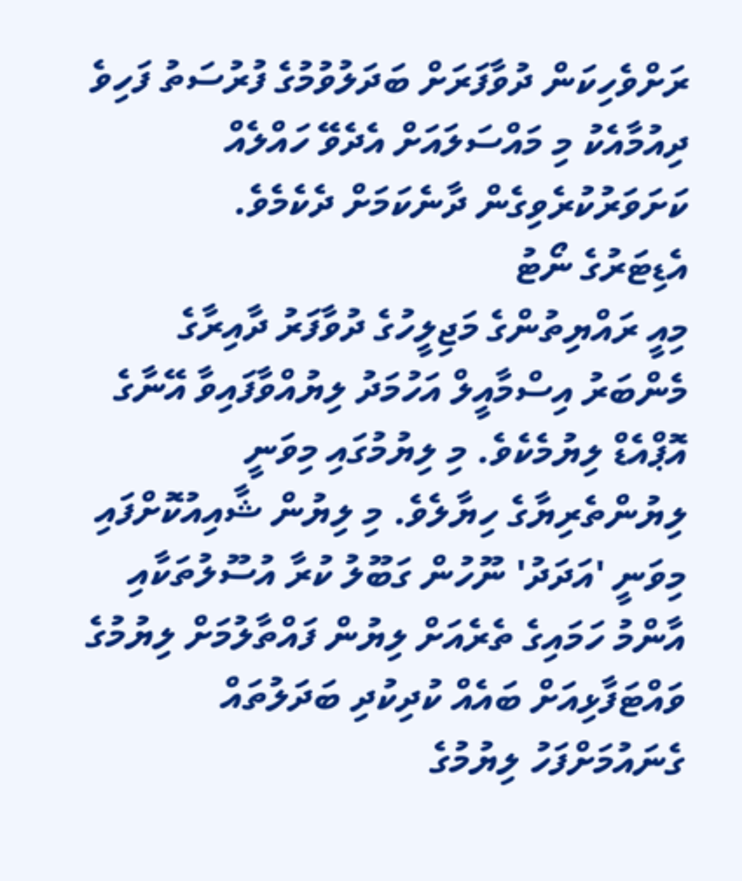ރަށްވެހިކަން ދުވާފަރަށް ބަދަލުވުމުގެ ފުރުސަތު ފަހިވެ ދިއުމާއެކު މި މައްސަލައަށް އެދެވޭ ހައްލެއް ކަށަވަރުކުރެވިގެން ދާނެކަމަށް ދެކެމެވެ.
އެޑިޓަރުގެ ނޯޓު
މިއީ ރައްޔިތުންގެ މަޖިލީހުގެ ދުވާފަރު ދާއިރާގެ މެންބަރު އިސްމާއީލް އަހުމަދު ލިޔުއްވާފައިވާ އޭނާގެ އޮޕްއެޑް ލިޔުމެކެވެ. މި ލިޔުމުގައި މިވަނީ ލިޔުންތެރިޔާގެ ހިޔާލެވެ. މި ލިޔުން ޝާއިއުކޮށްފައި މިވަނީ 'އަދަދު' ނޫހުން ގަބޫލު ކުރާ އުސޫލުތަކާއި އާންމު ހަމައިގެ ތެރެއަށް ލިޔުން ފައްތާލުމަށް ލިޔުމުގެ ވައްޓަފާޅިއަށް ބައެއް ކުދިކުދި ބަދަލުތައް ގެނައުމަށްފަހު ލިޔުމުގެ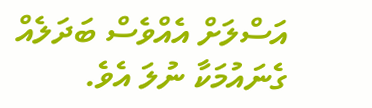އަސްލަށް އެއްވެސް ބަދަލެއް ގެނައުމަކާ ނުލަ އެވެ.